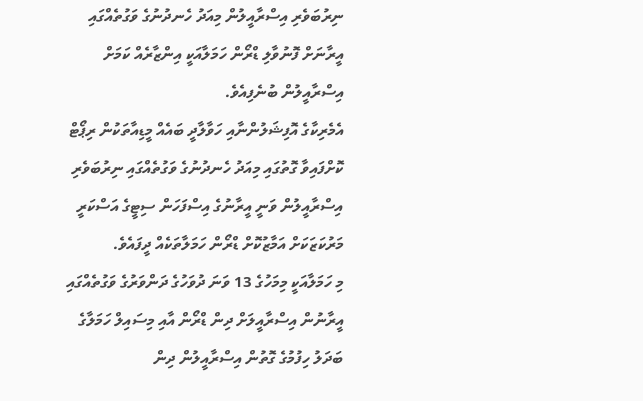ނިރުބަވެރި އިސްރާއީލުން މިއަދު ހެނދުނުގެ ވަގުތެއްގައި އީރާނަށް ފޮނުވާލި ޑްރޯން ހަމަލާއަކީ އިންޒާރެއް ކަމަށް އިސްރާއީލުން ބުނެފިއެވެ.
އެމެރިކާގެ އޮފިޝަލުންނާއި ހަވާލާދީ ބައެއް މީޑިއާތަކުން ރިޕޯޓް ކޮށްފައިވާ ގޮތުގައި މިއަދު ހެނދުނުގެ ވަގުތެއްގައި ނިރުބަވެރި އިސްރާއީލުން ވަނީ އީރާނުގެ އިސްފަހަން ސިޓީގެ އަސްކަރީ މަރުކަޒަކަށް އަމާޒުކޮށް ޑްރޯން ހަމަލާތަކެއް ދީފައެވެ.
މި ހަމަލާއަކީ މިމަހުގެ 13 ވަނަ ދުވަހުގެ ދަންވަރުގެ ވަގުތެއްގައި އީރާނުން އިސްރާއީލަށް ދިން ޑްރޯން އާއި މިސައިލް ހަމަލާގެ ބަދަލު ހިފުމުގެ ގޮތުން އިސްރާއީލުން ދިން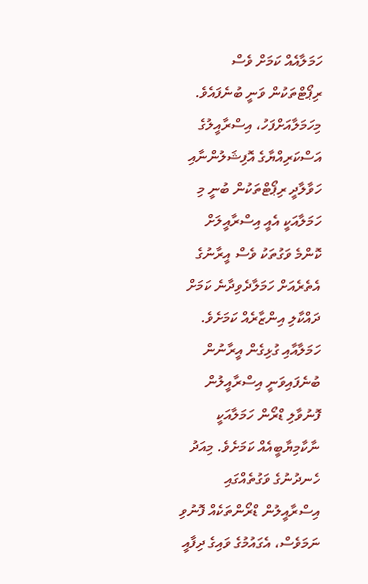ހަމަލާއެއް ކަމަށް ވެސް ރިޕޯޓްތަކުން ވަނީ ބުނެފައެވެ.
މިހަމަލާއަށްފަހު، އިސްރާއީލުގެ އަސްކަރިއްޔާގެ އޮފިޝަލުންނާއި ހަވާލާދީ ރިޕޯޓްތަކުން ބުނީ މި ހަމަލާއަކީ އެއީ އިސްރާއީލަށް ކޮންމެ ވަގުތަކު ވެސް އީރާނުގެ އެތެރެއަށް ހަމަލާދެވިދާނެ ކަމަށް ދައްކާލި އިންޒާރެއް ކަމަށެވެ.
ހަމަލާއާއި ގުޅިގެން އީރާނުން ބުނެފައިވަނީ އިސްރާއީލުން ފޮނުވާލި ޑްރޯން ހަމަލާއަކީ ނާކާމިޔާބީއެއް ކަމަށެވެ. މިއަދު ހެނދުނުގެ ވަގުތެއްގައި އިސްރާއީލުން ޑްރޯންތަކެއް ފޮނުވި ނަމަވެސް، އެގައުމުގެ ވައިގެ ދިފާއީ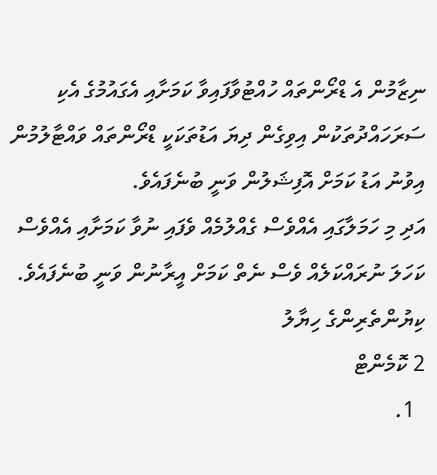ނިޒާމުން އެ ޑްރޯންތައް ހުއްޓުވާފައިވާ ކަމަށާއި އެގައުމުގެ އެކި ސަރަހައްދުތަކުން އިވިގެން ދިޔަ އަޑުތަކަކީ ޑްރޯންތައް ވައްޓާލުމުން އިވުނު އަޑު ކަމަށް އޮފިޝަލުން ވަނީ ބުނެފައެވެ.
އަދި މި ހަމަލާގައި އެއްވެސް ގެއްލުމެއް ވެފައި ނުވާ ކަމަށާއި އެއްވެސް ކަހަލަ ނުރައްކަލެއް ވެސް ނެތް ކަމަށް އީރާނުން ވަނީ ބުނެފައެވެ.
ކިޔުންތެރިންގެ ހިޔާލު
2 ކޮމެންޓް
  1.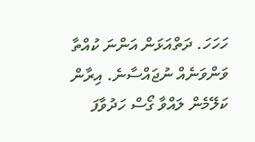ހަހަހަ. ދަތްއަޅަން އަންނަ ކުއްތާ ވަންވަނެއް ނުޖައްސާނެ. އިރާން ކަލޭމެން ލައްވާ ގޯސް ހަދުވާފަ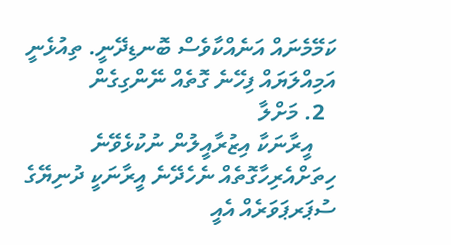ކަމޭމެނައް އަނެއްކާވެސް ބޮނޑިދޭނީ. ތިއުޅެނީ އަމިއްލަޔައް ފިހޭނެ ގޮތެއް ނޭންގިގެން
  2. މަށްލާ
    އީރާނަކާ އިޒުރާއީލުން ނުކުޅެވޭނެ ހިތަށްއެރިހާގޮތެއް ނެހެދޭނެ އީރާނަކީ ދުނިޔޭގެ ސުޕަރޕަވަރެއް އެއީ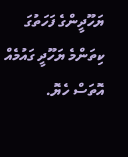ޔަހޫދީންގެ ފަހަތުގަ ކިތަންމެ ޔަހޫދީ ގައުމެއް އޮތަސް ހެޔޮ.